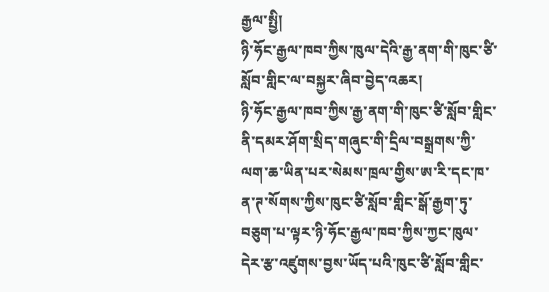རྒྱལ་སྤྱི།
ཉི་ཧོང་རྒྱལ་ཁབ་ཀྱིས་ཁུལ་དེའི་རྒྱ་ནག་གི་ཁུང་ཙི་སློབ་གླིང་ལ་བསྐྱར་ཞིབ་བྱེད་འཆར།
ཉི་ཧོང་རྒྱལ་ཁབ་ཀྱིས་རྒྱ་ནག་གི་ཁུང་ཙི་སློབ་གླིང་ནི་དམར་ཤོག་སྲིད་གཞུང་གི་དྲིལ་བསྒྲགས་ཀྱི་ལག་ཆ་ཡིན་པར་སེམས་ཁྲལ་གྱིས་ཨ་རི་དང་ཁ་ན་ཊ་སོགས་ཀྱིས་ཁུང་ཙི་སློབ་གླིང་སྒོ་རྒྱག་ཏུ་བཅུག་པ་ལྟར་ཉི་ཧོང་རྒྱལ་ཁབ་ཀྱིས་ཀྱང་ཁུལ་དེར་རྩ་འཛུགས་བྱས་ཡོད་པའི་ཁུང་ཙི་སློབ་གླིང་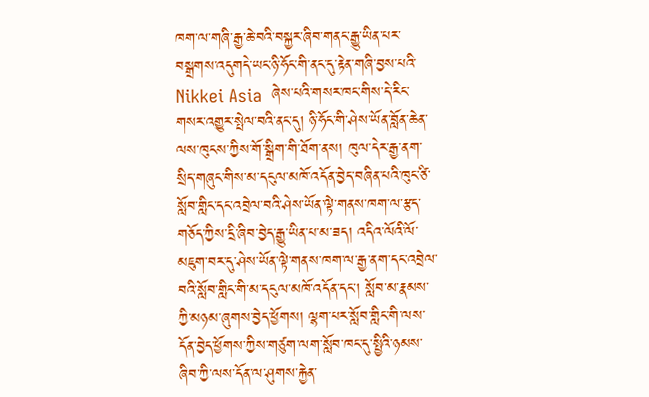ཁག་ལ་གཞི་རྒྱ་ཆེ་བའི་བསྐྱར་ཞིབ་གནང་རྒྱུ་ཡིན་པར་བསྒྲགས་འདུགདེ་ཡང་ཉི་ཧོང་གི་ནང་དུ་རྟེན་གཞི་བྱས་པའི་ Nikkei Asia  ཞེས་པའི་གསར་ཁང་གིས་དེ་རིང་གསར་འགྱུར་སྤེལ་བའི་ནང་དུ། ཉི་ཧོང་གི་ཤེས་ཡོན་བློན་ཆེན་ལས་ཁུངས་ཀྱིས་གོ་སྒྲིག་གི་ཐོག་ནས། ཁུལ་དེར་རྒྱ་ནག་སྲིད་གཞུང་གིས་མ་དངུལ་མཁོ་འདོན་བྱེད་བཞིན་པའི་ཁུང་ཙི་སློབ་གླིང་དང་འབྲེལ་བའི་ཤེས་ཡོན་ལྟེ་གནས་ཁག་ལ་རྩད་གཅོད་ཀྱིས་དྲི་ཞིབ་བྱེད་རྒྱུ་ཡིན་པ་མ་ཟད། འདིའ་ལོའི་ལོ་མཇུག་བར་དུ་ཤེས་ཡོན་ལྟེ་གནས་ཁག་ལ་རྒྱ་ནག་དང་འབྲེལ་བའི་སློབ་གླིང་གི་མ་དངུལ་མཁོ་འདོན་དང་། སློབ་མ་རྣམས་ཀྱི་མཉམ་ཞུགས་བྱེད་ཕྱོགས། ལྷག་པར་སློབ་གླིང་གི་ལས་དོན་བྱེད་ཕྱོགས་ཀྱིས་གཙུག་ལག་སློབ་ཁང་དུ་སྤྱིའི་ཉམས་ཞིབ་ཀྱི་ལས་དོན་ལ་ཤུགས་རྐྱེན་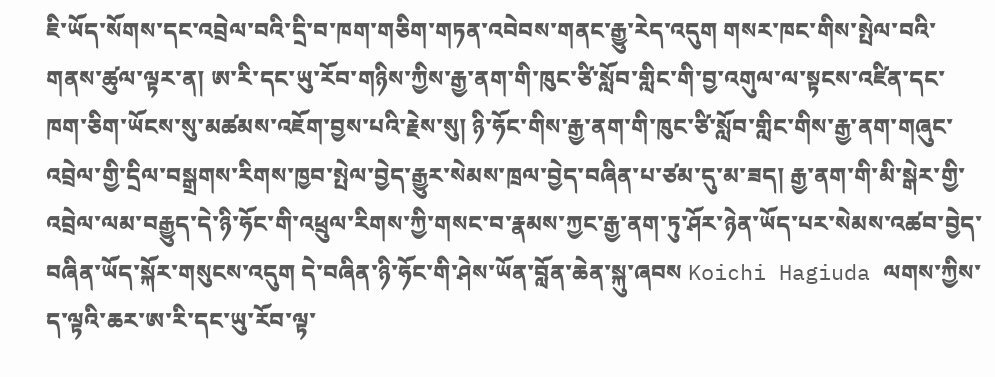ཇི་ཡོད་སོགས་དང་འབྲེལ་བའི་དྲི་བ་ཁག་གཅིག་གཏན་འབེབས་གནང་རྒྱུ་རེད་འདུག གསར་ཁང་གིས་སྤེལ་བའི་གནས་ཚུལ་ལྟར་ན། ཨ་རི་དང་ཡུ་རོབ་གཉིས་ཀྱིས་རྒྱ་ནག་གི་ཁུང་ཙི་སློབ་གླིང་གི་བྱ་འགུལ་ལ་སྟངས་འཛིན་དང་ཁག་ཅིག་ཡོངས་སུ་མཚམས་འཇོག་བྱས་པའི་རྗེས་སུ། ཉི་ཧོང་གིས་རྒྱ་ནག་གི་ཁུང་ཙི་སློབ་གླིང་གིས་རྒྱ་ནག་གཞུང་འབྲེལ་གྱི་དྲིལ་བསྒྲགས་རིགས་ཁྱབ་སྤེལ་བྱེད་རྒྱུར་སེམས་ཁྲལ་བྱེད་བཞིན་པ་ཙམ་དུ་མ་ཟད། རྒྱ་ནག་གི་མི་སྒེར་གྱི་འབྲེལ་ལམ་བརྒྱུད་དེ་ཉི་ཧོང་གི་འཕྲུལ་རིགས་ཀྱི་གསང་བ་རྣམས་ཀྱང་རྒྱ་ནག་ཏུ་ཤོར་ཉེན་ཡོད་པར་སེམས་འཚབ་བྱེད་བཞིན་ཡོད་སྐོར་གསུངས་འདུག དེ་བཞིན་ཉི་ཧོང་གི་ཤེས་ཡོན་བློན་ཆེན་སྐུ་ཞབས Koichi Hagiuda ལགས་ཀྱིས་ད་ལྟའི་ཆར་ཨ་རི་དང་ཡུ་རོབ་ལྟ་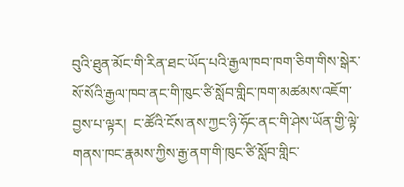བུའི་ཐུན་མོང་གི་རིན་ཐང་ཡོད་པའི་རྒྱལ་ཁབ་ཁག་ཅིག་གིས་སྒེར་སོ་སོའི་རྒྱལ་ཁབ་ནང་གི་ཁུང་ཙི་སློབ་གླིང་ཁག་མཚམས་འཇོག་བྱས་པ་ལྟར།  ང་ཚོའི་ངོས་ནས་ཀྱང་ཉི་ཧོང་ནང་གི་ཤེས་ཡོན་གྱི་ལྟེ་གནས་ཁང་རྣམས་ཀྱིས་རྒྱ་ནག་གི་ཁུང་ཙི་སློབ་གླིང་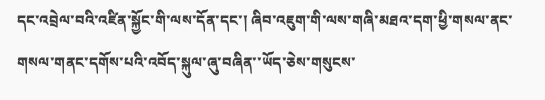དང་འབྲེལ་བའི་འཛིན་སྐྱོང་གི་ལས་དོན་དང་། ཞིབ་འཇུག་གི་ལས་གཞི་མཐའ་དག་ཕྱི་གསལ་ནང་གསལ་གནང་དགོས་པའི་འབོད་སྐུལ་ཞུ་བཞིན་་ཡོད་ཅེས་གསུངས་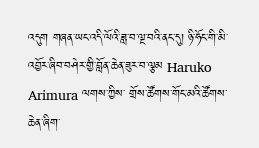འདུག གཞན་ཡང་འདི་ལོའི་ཟླ་བ་ལྔ་བའི་ནང་དུ། ཉི་ཧོང་གི་མི་འབྱོར་ཞིབ་བཤེར་གྱི་བློན་ཆེན་ཟུར་བ་ལྕམ Haruko Arimura ལགས་ཀྱིས་ གྲོས་ཚོགས་གོང་མའི་ཚོགས་ཆེན་ཞིག་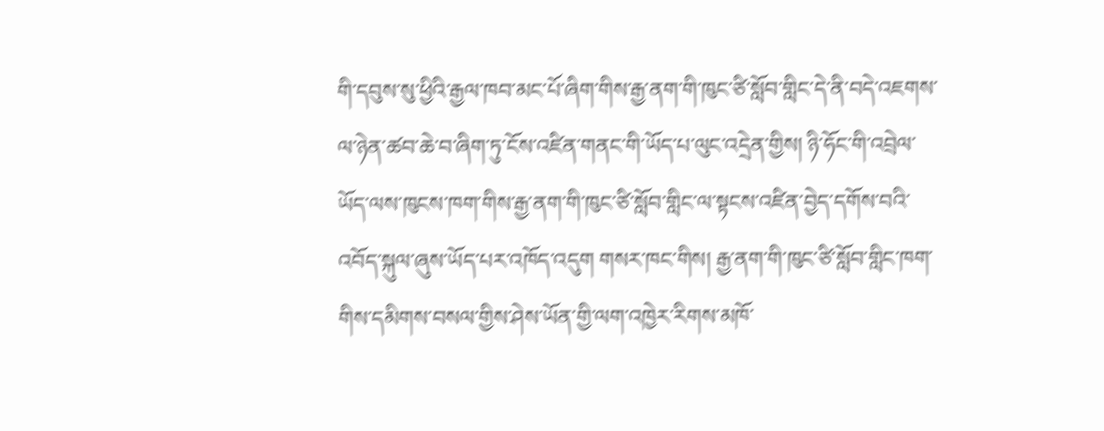གི་དབུས་སུ་ཕྱིའི་རྒྱལ་ཁབ་མང་པོ་ཞིག་གིས་རྒྱ་ནག་གི་ཁུང་ཙི་སློབ་གླིང་དེ་ནི་བདེ་འཇགས་ལ་ཉེན་ཚབ་ཆེ་བ་ཞིག་ཏུ་ངོས་འཛིན་གནང་གི་ཡོད་པ་ལུང་འདྲེན་གྱིས། ཉི་ཧོང་གི་འབྲེལ་ཡོད་ལས་ཁུངས་ཁག་གིས་རྒྱ་ནག་གི་ཁུང་ཙི་སློབ་གླིང་ལ་སྟངས་འཛིན་བྱེད་དགོས་བའི་འབོད་སྐུལ་ཞུས་ཡོད་པར་འཁོད་འདུག གསར་ཁང་གིས། རྒྱ་ནག་གི་ཁུང་ཙི་སློབ་གླིང་ཁག་གིས་དམིགས་བསལ་གྱིས་ཤེས་ཡོན་གྱི་ལག་འཁྱེར་རིགས་མཁོ་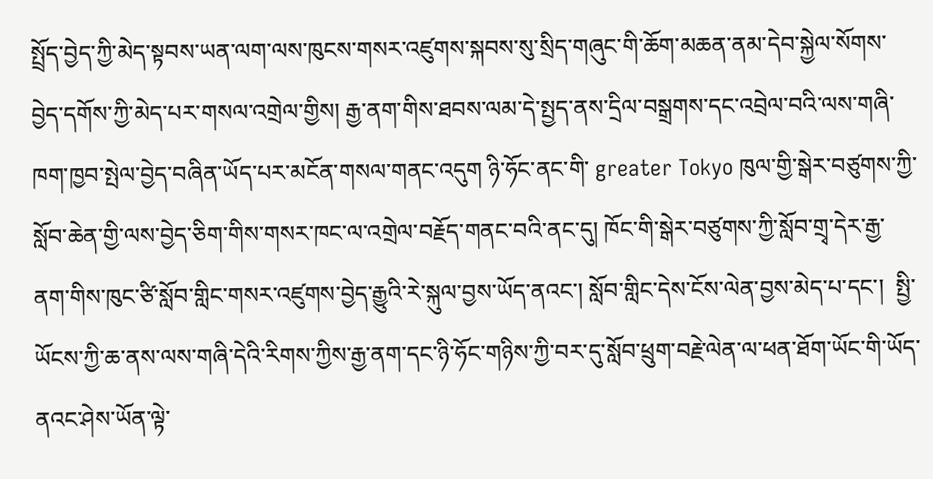སྤྲོད་བྱེད་ཀྱི་མེད་སྟབས་ཡན་ལག་ལས་ཁུངས་གསར་འཛུགས་སྐབས་སུ་སྲིད་གཞུང་གི་ཆོག་མཆན་ནམ་དེབ་སྐྱེལ་སོགས་བྱེད་དགོས་ཀྱི་མེད་པར་གསལ་འགྲེལ་གྱིས། རྒྱ་ནག་གིས་ཐབས་ལམ་དེ་སྤྱད་ནས་དྲིལ་བསྒྲགས་དང་འབྲེལ་བའི་ལས་གཞི་ཁག་ཁྱབ་སྤེལ་བྱེད་བཞིན་ཡོད་པར་མངོན་གསལ་གནང་འདུག ཉི་ཧོང་ནང་གི་ greater Tokyo ཁུལ་གྱི་སྒེར་བཙུགས་ཀྱི་སློབ་ཆེན་གྱི་ལས་བྱེད་ཅིག་གིས་གསར་ཁང་ལ་འགྲེལ་བརྗོད་གནང་བའི་ནང་དུ། ཁོང་གི་སྒེར་བཙུགས་ཀྱི་སློབ་གྲྭ་དེར་རྒྱ་ནག་གིས་ཁུང་ཙི་སློབ་གླིང་གསར་འཛུགས་བྱེད་རྒྱུའི་རེ་སྐུལ་བྱས་ཡོད་ནའང་། སློབ་གླིང་དེས་ངོས་ལེན་བྱས་མེད་པ་དང་།  སྤྱི་ཡོངས་ཀྱི་ཆ་ནས་ལས་གཞི་དེའི་རིགས་ཀྱིས་རྒྱ་ནག་དང་ཉི་ཧོང་གཉིས་ཀྱི་བར་དུ་སློབ་ཕྲུག་བརྗེ་ལེན་ལ་ཕན་ཐོག་ཡོང་གི་ཡོད་ནའང་ཤེས་ཡོན་ལྟེ་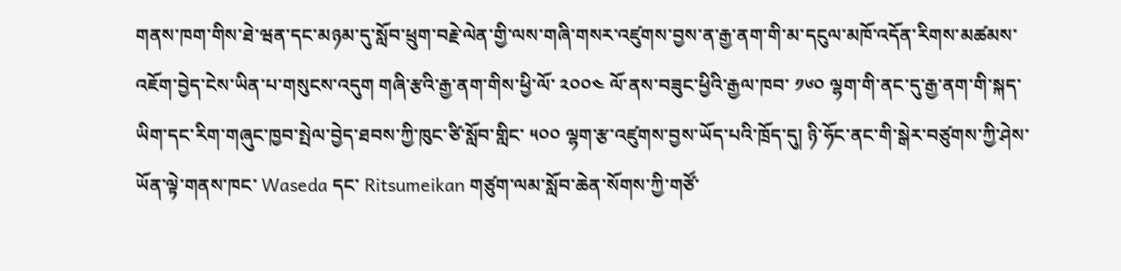གནས་ཁག་གིས་ཐེ་ཝན་དང་མཉམ་དུ་སློབ་ཕྲུག་བརྗེ་ལེན་གྱི་ལས་གཞི་གསར་འཛུགས་བྱས་ན་རྒྱ་ནག་གི་མ་དངུལ་མཁོ་འདོན་རིགས་མཚམས་འཇོག་བྱེད་ངེས་ཡིན་པ་གསུངས་འདུག གཞི་རྩའི་རྒྱ་ནག་གིས་ཕྱི་ལོ་ ༢༠༠༤ ལོ་ནས་བཟུང་ཕྱིའི་རྒྱལ་ཁབ་ ༡༦༠ ལྷག་གི་ནང་དུ་རྒྱ་ནག་གི་སྐད་ཡིག་དང་རིག་གཞུང་ཁྱབ་སྤེལ་བྱེད་ཐབས་ཀྱི་ཁུང་ཙི་སློབ་གླིང་ ༥༠༠ ལྷག་རྩ་འཛུགས་བྱས་ཡོད་པའི་ཁྲོད་དུ། ཉི་ཧོང་ནང་གི་སྒེར་བཙུགས་ཀྱི་ཤེས་ཡོན་ལྟེ་གནས་ཁང་ Waseda དང་ Ritsumeikan གཙུག་ལམ་སློབ་ཆེན་སོགས་ཀྱི་གཙོ་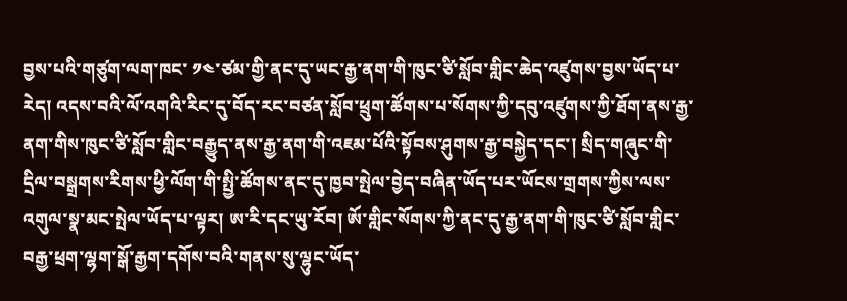བྱས་པའི་གཙུག་ལག་ཁང་ ༡༤་ཙམ་གྱི་ནང་དུ་ཡང་རྒྱ་ནག་གི་ཁུང་ཙི་སློབ་གླིང་ཆེད་འཛུགས་བྱས་ཡོད་པ་རེད། འདས་བའི་ལོ་འགའི་རིང་དུ་བོད་རང་བཙན་སློབ་ཕྲུག་ཚོགས་པ་སོགས་ཀྱི་དབུ་འཛུགས་ཀྱི་ཐོག་ནས་རྒྱ་ནག་གིས་ཁུང་ཙི་སློབ་གླིང་བརྒྱུད་ནས་རྒྱ་ནག་གི་འཇམ་པོའི་སྟོབས་ཤུགས་རྒྱ་བསྐྱེད་དང་། སྲིད་གཞུང་གི་དྲིལ་བསྒྲགས་རིགས་ཕྱི་ལོག་གི་སྤྱི་ཚོགས་ནང་དུ་ཁྱབ་སྤེལ་བྱེད་བཞིན་ཡོད་པར་ཡོངས་གྲགས་ཀྱིས་ལས་འགུལ་སྣ་མང་སྤེལ་ཡོད་པ་ལྟར། ཨ་རི་དང་ཡུ་རོབ། ཨོ་གླིང་སོགས་ཀྱི་ནང་དུ་རྒྱ་ནག་གི་ཁུང་ཙི་སློབ་གླིང་བརྒྱ་ཕྲག་ལྷག་སྒོ་རྒྱག་དགོས་བའི་གནས་སུ་ལྷུང་ཡོད་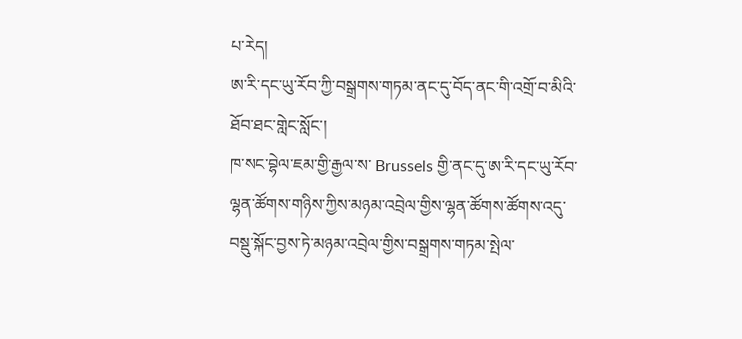པ་རེད།
ཨ་རི་དང་ཡུ་རོབ་ཀྱི་བསྒྲགས་གཏམ་ནང་དུ་བོད་ནང་གི་འགྲོ་བ་མིའི་ཐོབ་ཐང་གླེང་སློང་།
ཁ་སང་བྷེལ་ཇམ་གྱི་རྒྱལ་ས་ Brussels གྱི་ནང་དུ་ཨ་རི་དང་ཡུ་རོབ་ལྷན་ཚོགས་གཉིས་ཀྱིས་མཉམ་འབྲེལ་གྱིས་ལྷན་ཚོགས་ཚོགས་འདུ་བསྡུ་སྐོང་བྱས་ཏེ་མཉམ་འབྲེལ་གྱིས་བསྒྲགས་གཏམ་སྤེལ་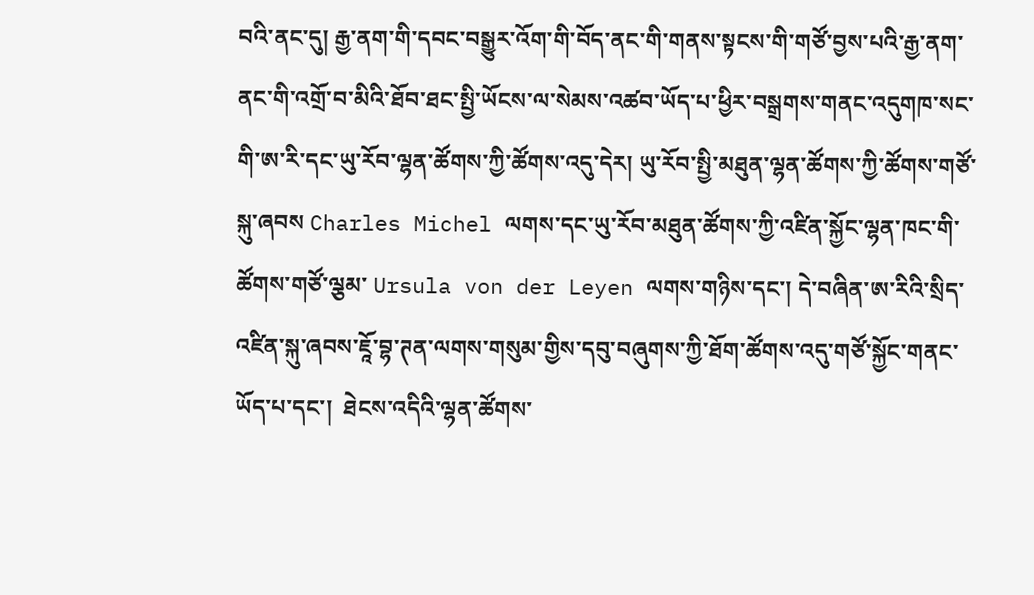བའི་ནང་དུ། རྒྱ་ནག་གི་དབང་བསྒྱུར་འོག་གི་བོད་ནང་གི་གནས་སྟངས་གི་གཙོ་བྱས་པའི་རྒྱ་ནག་ནང་གི་འགྲོ་བ་མིའི་ཐོབ་ཐང་སྤྱི་ཡོངས་ལ་སེམས་འཚབ་ཡོད་པ་ཕྱིར་བསྒྲགས་གནང་འདུགཁ་སང་གི་ཨ་རི་དང་ཡུ་རོབ་ལྷན་ཚོགས་ཀྱི་ཚོགས་འདུ་དེར། ཡུ་རོབ་སྤྱི་མཐུན་ལྷན་ཚོགས་ཀྱི་ཚོགས་གཙོ་སྐུ་ཞབས Charles Michel ལགས་དང་ཡུ་རོབ་མཐུན་ཚོགས་ཀྱི་འཛིན་སྐྱོང་ལྷན་ཁང་གི་ཚོགས་གཙོ་ལྕམ་ Ursula von der Leyen ལགས་གཉིས་དང་། དེ་བཞིན་ཨ་རིའི་སྲིད་འཛིན་སྐུ་ཞབས་ཇཱོ་བྷ་ཊན་ལགས་གསུམ་གྱིས་དབུ་བཞུགས་ཀྱི་ཐོག་ཚོགས་འདུ་གཙོ་སྐྱོང་གནང་ཡོད་པ་དང་།  ཐེངས་འདིའི་ལྷན་ཚོགས་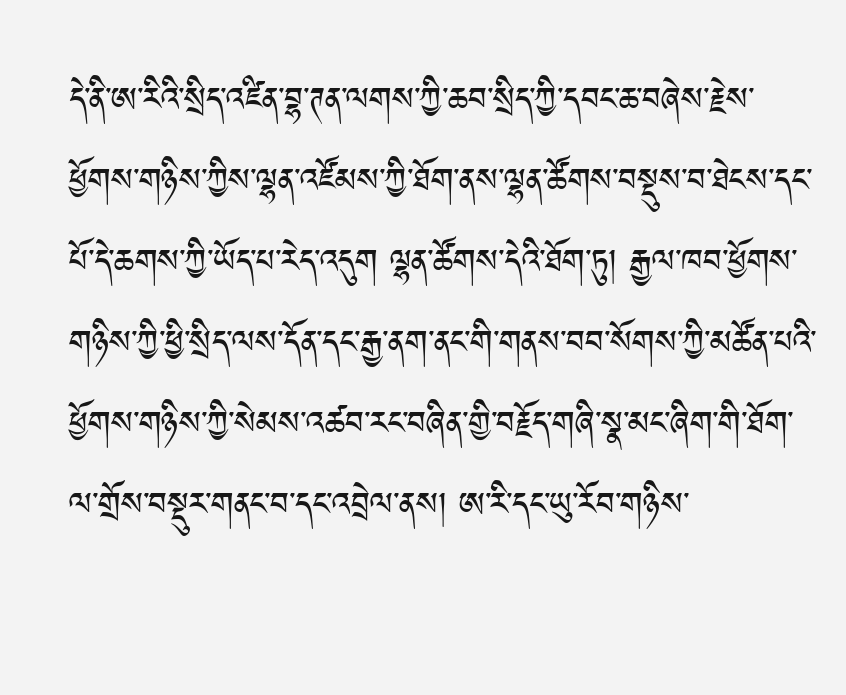དེ་ནི་ཨ་རིའི་སྲིད་འཛིན་བྷ་ཊན་ལགས་ཀྱི་ཆབ་སྲིད་ཀྱི་དབང་ཆ་བཞེས་རྗེས་ཕྱོགས་གཉིས་ཀྱིས་ལྷན་འཛོམས་ཀྱི་ཐོག་ནས་ལྷན་ཚོགས་བསྡུས་བ་ཐེངས་དང་པོ་དེ་ཆགས་ཀྱི་ཡོད་པ་རེད་འདུག ལྷན་ཚོགས་དེའི་ཐོག་ཏུ། རྒྱལ་ཁབ་ཕྱོགས་གཉིས་ཀྱི་ཕྱི་སྲིད་ལས་དོན་དང་རྒྱ་ནག་ནང་གི་གནས་བབ་སོགས་ཀྱི་མཚོན་པའི་ཕྱོགས་གཉིས་ཀྱི་སེམས་འཚབ་རང་བཞིན་གྱི་བརྗོད་གཞི་སྣ་མང་ཞིག་གི་ཐོག་ལ་གྲོས་བསྡུར་གནང་བ་དང་འབྲེལ་ནས། ཨ་རི་དང་ཡུ་རོབ་གཉིས་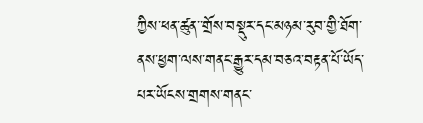ཀྱིས་ཕན་ཚུན་་གྲོས་བསྡུར་དང་མཉམ་རུབ་གྱི་ཐོག་ནས་ཕྱག་ལས་གནང་རྒྱུར་དམ་བཅའ་བརྟན་པོ་ཡོད་པར་ཡོངས་གྲགས་གནང་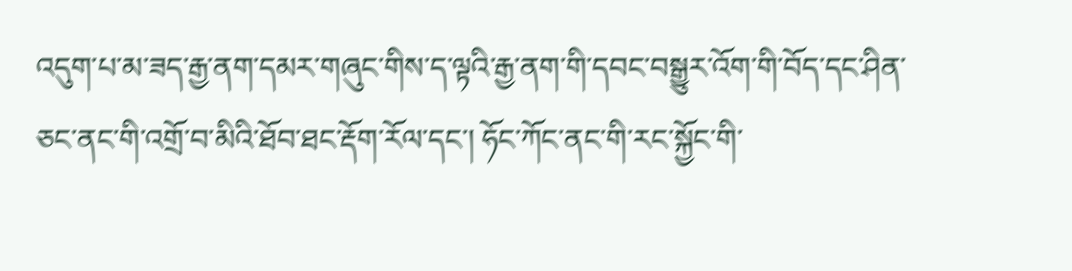འདུག་པ་མ་ཟད་རྒྱ་ནག་དམར་གཞུང་གིས་ད་ལྟའི་རྒྱ་ནག་གི་དབང་བསྒྱུར་འོག་གི་བོད་དང་ཤིན་ཅང་ནང་གི་འགྲོ་བ་མིའི་ཐོབ་ཐང་རྡོག་རོལ་དང་། ཧོང་ཀོང་ནང་གི་རང་སྐྱོང་གི་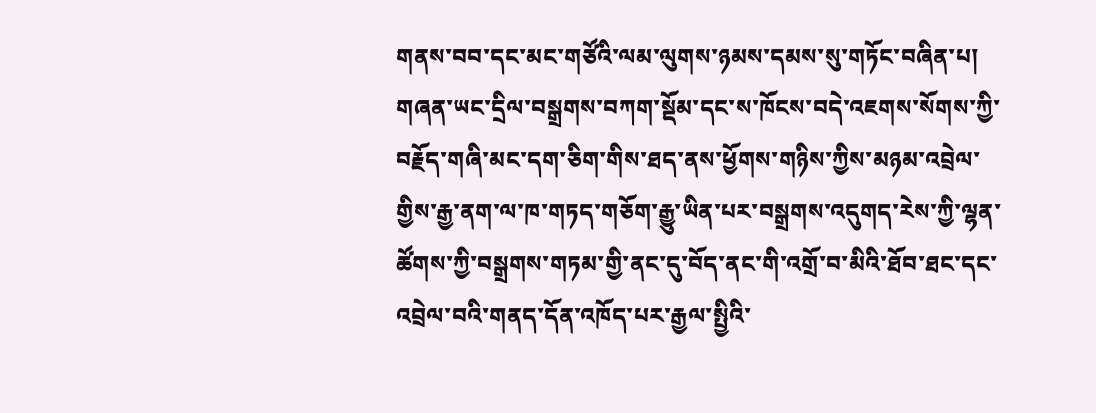གནས་བབ་དང་མང་གཙོའི་ལམ་ལུགས་ཉམས་དམས་སུ་གཏོང་བཞིན་པ། གཞན་ཡང་དྲིལ་བསྒྲགས་བཀག་སྡོམ་དང་ས་ཁོངས་བདེ་འཇགས་སོགས་ཀྱི་བརྗོད་གཞི་མང་དག་ཅིག་གིས་ཐད་ནས་ཕྱོགས་གཉིས་ཀྱིས་མཉམ་འབྲེལ་གྱིས་རྒྱ་ནག་ལ་ཁ་གཏད་གཅོག་རྒྱུ་ཡིན་པར་བསྒྲགས་འདུགད་རེས་ཀྱི་ལྷན་ཚོགས་ཀྱི་བསྒྲགས་གཏམ་གྱི་ནང་དུ་བོད་ནང་གི་འགྲོ་བ་མིའི་ཐོབ་ཐང་དང་འབྲེལ་བའི་གནད་དོན་འཁོད་པར་རྒྱལ་སྤྱིའི་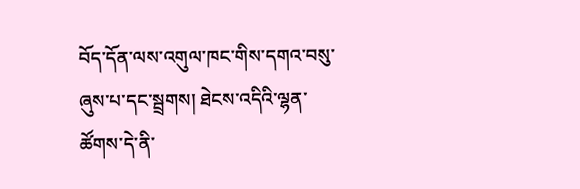བོད་དོན་ལས་འགུལ་ཁང་གིས་དགའ་བསུ་ཞུས་པ་དང་སྦྲགས། ཐེངས་འདིའི་ལྷན་ཚོགས་དེ་ནི་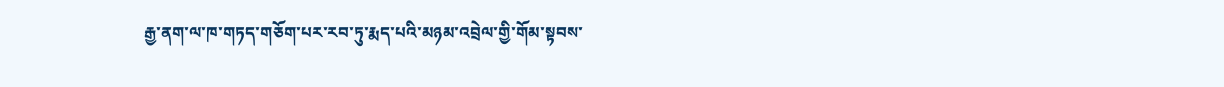རྒྱ་ནག་ལ་ཁ་གཏད་གཅོག་པར་རབ་ཏུ་རྨད་པའི་མཉམ་འབྲེལ་གྱི་གོམ་སྟབས་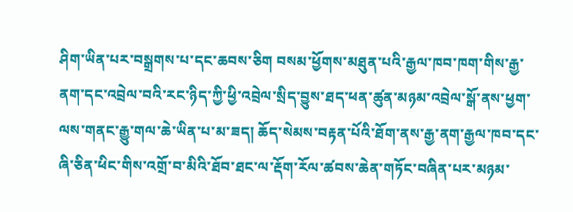ཤིག་ཡིན་པར་བསྒྲགས་པ་དང་ཆབས་ཅིག བསམ་ཕྱོགས་མཐུན་པའི་རྒྱལ་ཁབ་ཁག་གིས་རྒྱ་ནག་དང་འབྲེལ་བའི་རང་ཉིད་ཀྱི་ཕྱི་འབྲེལ་སྲིད་བྱུས་ཐད་ཕན་ཚུན་མཉམ་འབྲེལ་སྒོ་ནས་ཕྱག་ལས་གནང་རྒྱུ་གལ་ཆེ་ཡིན་པ་མ་ཟད། ཆོད་སེམས་བརྟན་པོའི་ཐོག་ནས་རྒྱ་ནག་རྒྱལ་ཁབ་དང་ཞི་ཅིན་ཕིང་གིས་འགྲོ་བ་མིའི་ཐོབ་ཐང་ལ་རྡོག་རོལ་ཚབས་ཆེན་གཏོང་བཞིན་པར་མཉམ་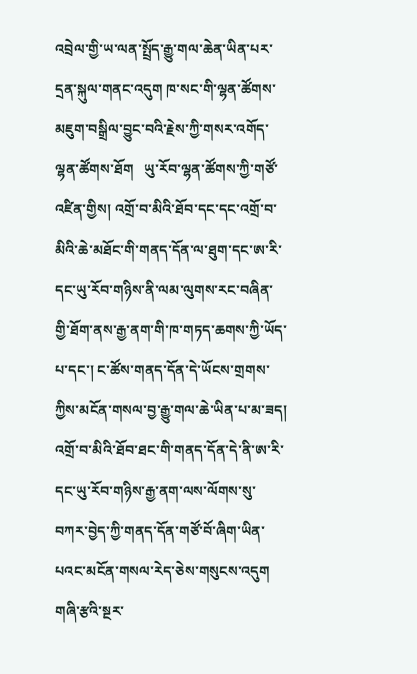འབྲེལ་གྱི་ཡ་ལན་སྤྲོད་རྒྱུ་གལ་ཆེན་ཡིན་པར་དྲན་སྐུལ་གནང་འདུག ཁ་སང་གི་ལྷན་ཚོགས་མཇུག་བསྒྲིལ་བྱུང་བའི་རྗེས་ཀྱི་གསར་འགོད་ལྷན་ཚོགས་ཐོག   ཡུ་རོབ་ལྷན་ཚོགས་ཀྱི་གཙོ་འཛིན་གྱིས། འགྲོ་བ་མིའི་ཐོབ་དང་དང་འགྲོ་བ་མིའི་ཆེ་མཐོང་གི་གནད་དོན་ལ་ཐུག་དང་ཨ་རི་དང་ཡུ་རོབ་གཉིས་ནི་ལམ་ལུགས་རང་བཞིན་གྱི་ཐོག་ནས་རྒྱ་ནག་གི་ཁ་གཏད་ཆགས་ཀྱི་ཡོད་པ་དང་། ང་ཚོས་གནད་དོན་དེ་ཡོངས་གྲགས་ཀྱིས་མངོན་གསལ་བྱ་རྒྱུ་གལ་ཆེ་ཡིན་པ་མ་ཟད། འགྲོ་བ་མིའི་ཐོབ་ཐང་གི་གནད་དོན་དེ་ནི་ཨ་རི་དང་ཡུ་རོབ་གཉིས་རྒྱ་ནག་ལས་ལོགས་སུ་བཀར་བྱེད་ཀྱི་གནད་དོན་གཙོ་བོ་ཞིག་ཡིན་པའང་མངོན་གསལ་རེད་ཅེས་གསུངས་འདུག གཞི་རྩའི་སྔར་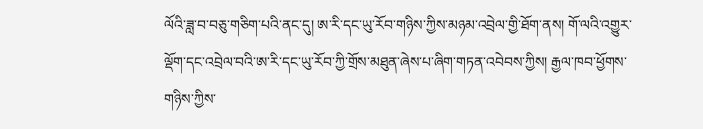ལོའི་ཟླ་བ་བཅུ་གཅིག་པའི་ནང་དུ། ཨ་རི་དང་ཡུ་རོབ་གཉིས་ཀྱིས་མཉམ་འབྲེལ་གྱི་ཐོག་ནས། གོ་ལའི་འགྱུར་ལྡོག་དང་འབྲེལ་བའི་ཨ་རི་དང་ཡུ་རོབ་ཀྱི་གྲོས་མཐུན་ཞེས་པ་ཞིག་གཏན་འབེབས་ཀྱིས། རྒྱལ་ཁབ་ཕྱོགས་གཉིས་ཀྱིས་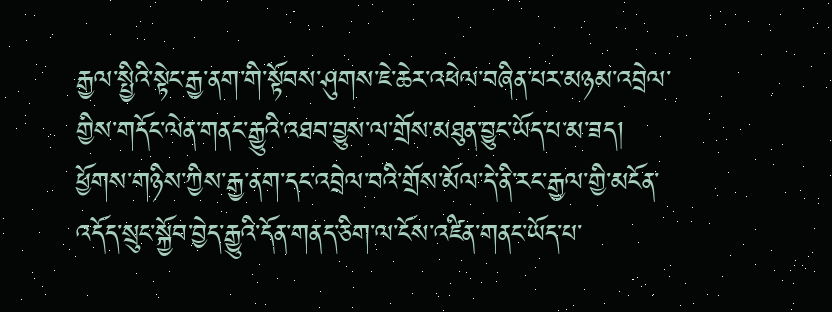རྒྱལ་སྤྱིའི་སྟེང་རྒྱ་ནག་གི་སྟོབས་ཤུགས་ཇེ་ཆེར་འཕེལ་བཞིན་པར་མཉམ་འབྲེལ་གྱིས་གདོང་ལེན་གནང་རྒྱུའི་འཐབ་བྱུས་ལ་གྲོས་མཐུན་བྱུང་ཡོད་པ་མ་ཟད།  ཕྱོགས་གཉིས་ཀྱིས་རྒྱ་ནག་དང་འབྲེལ་བའི་གྲོས་མོལ་དེ་ནི་རང་རྒྱལ་གྱི་མངོན་འདོད་སྲུང་སྐྱོབ་བྱེད་རྒྱུའི་དོན་གནད་ཅིག་ལ་ངོས་འཛིན་གནང་ཡོད་པ་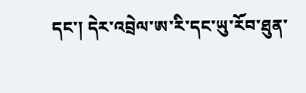དང་། དེར་འབྲེལ་ཨ་རི་དང་ཡུ་རོབ་ཐུན་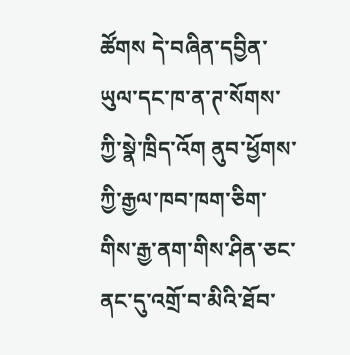ཚོགས དེ་བཞིན་དབྱིན་ཡུལ་དང་ཁ་ན་ཊ་སོགས་ཀྱི་སྣེ་ཁྲིད་འོག ནུབ་ཕྱོགས་ཀྱི་རྒྱལ་ཁབ་ཁག་ཅིག་གིས་རྒྱ་ནག་གིས་ཤིན་ཅང་ནང་དུ་འགྲོ་བ་མིའི་ཐོབ་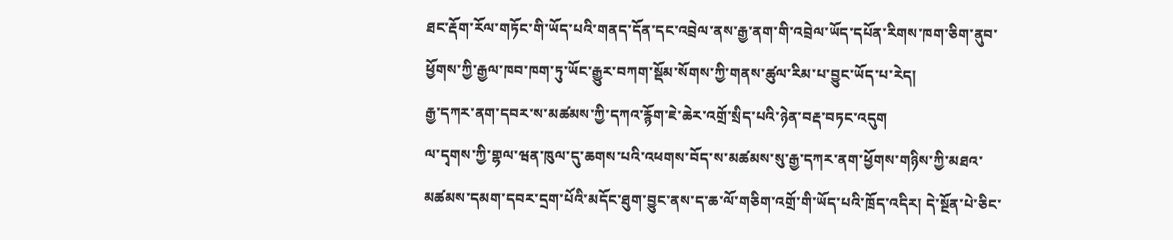ཐང་རྡོག་རོལ་གཏོང་གི་ཡོད་པའི་གནད་དོན་དང་འབྲེལ་ནས་རྒྱ་ནག་གི་འབྲེལ་ཡོད་དཔོན་རིགས་ཁག་ཅིག་ནུབ་ཕྱོགས་ཀྱི་རྒྱལ་ཁབ་ཁག་ཏུ་ཡོང་རྒྱུར་བཀག་སྡོམ་སོགས་ཀྱི་གནས་ཚུལ་རིམ་པ་བྱུང་ཡོད་པ་རེད།
རྒྱ་དཀར་ནག་དབར་ས་མཚམས་ཀྱི་དཀའ་རྙོག་ཇེ་ཆེར་འགྲོ་སྲིད་པའི་ཉེན་བརྡ་བཏང་འདུག
ལ་དྭགས་ཀྱི་གྷལ་ཝན་ཁུལ་དུ་ཆགས་པའི་འཕགས་བོད་ས་མཚམས་སུ་རྒྱ་དཀར་ནག་ཕྱོགས་གཉིས་ཀྱི་མཐའ་མཚམས་དམག་དབར་དྲག་པོའི་མདོང་ཐུག་བྱུང་ནས་ད་ཆ་ལོ་གཅིག་འགྲོ་གི་ཡོད་པའི་ཁྲོད་འདིར། དེ་སྔོན་པེ་ཅིང་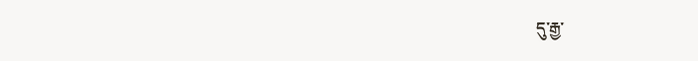དུ་རྒྱ་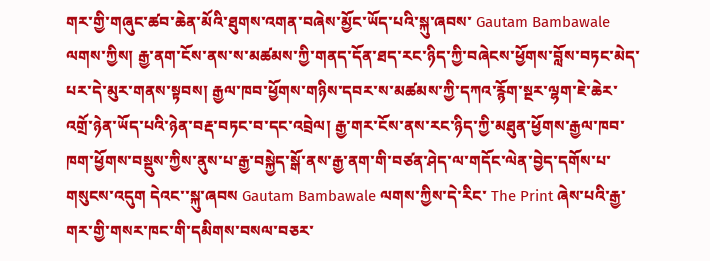གར་གྱི་གཞུང་ཚབ་ཆེན་མོའི་ཐུགས་འགན་བཞེས་མྱོང་ཡོད་པའི་སྐུ་ཞབས་ Gautam Bambawale ལགས་ཀྱིས། རྒྱ་ནག་ངོས་ནས་ས་མཚམས་ཀྱི་གནད་དོན་ཐད་རང་ཉིད་ཀྱི་བཞེངས་ཕྱོགས་བློས་བཏང་མེད་པར་དེ་མུར་གནས་སྟབས། རྒྱལ་ཁབ་ཕྱོགས་གཉིས་དབར་ས་མཚམས་ཀྱི་དཀའ་རྙོག་སྔར་ལྷག་ཇེ་ཆེར་འགྲོ་ཉེན་ཡོད་པའི་ཉེན་བརྡ་བཏང་བ་དང་འབྲེལ། རྒྱ་གར་ངོས་ནས་རང་ཉིད་ཀྱི་མཐུན་ཕྱོགས་རྒྱལ་ཁབ་ཁག་ཕྱོགས་བསྡུས་ཀྱིས་ནུས་པ་རྒྱ་བསྐྱེད་སྒོ་ནས་རྒྱ་ནག་གི་བཙན་ཤེད་ལ་གདོང་ལེན་བྱེད་དགོས་པ་གསུངས་འདུག དེའང་་སྐུ་ཞབས Gautam Bambawale ལགས་ཀྱིས་དེ་རིང་ The Print ཞེས་པའི་རྒྱ་གར་གྱི་གསར་ཁང་གི་དམིགས་བསལ་བཅར་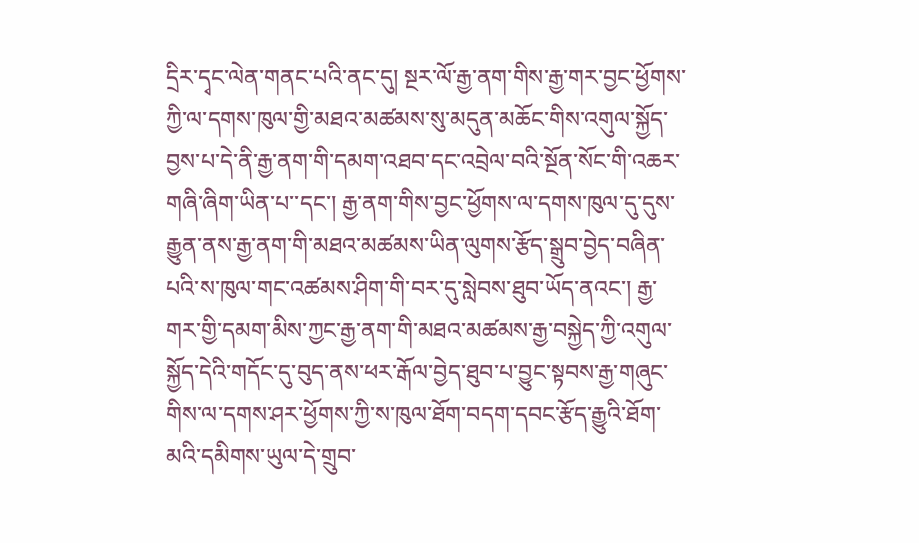དྲིར་དྭང་ལེན་གནང་པའི་ནང་དུ། སྔར་ལོ་རྒྱ་ནག་གིས་རྒྱ་གར་བྱང་ཕྱོགས་ཀྱི་ལ་དགས་ཁུལ་གྱི་མཐའ་མཚམས་སུ་མདུན་མཆོང་གིས་འགུལ་སྐྱོད་བྱས་པ་དེ་ནི་རྒྱ་ནག་གི་དམག་འཐབ་དང་འབྲེལ་བའི་སྔོན་སོང་གི་འཆར་གཞི་ཞིག་ཡིན་པ་་དང་། རྒྱ་ནག་གིས་བྱང་ཕྱོགས་ལ་དགས་ཁུལ་དུ་དུས་རྒྱུན་ནས་རྒྱ་ནག་གི་མཐའ་མཚམས་ཡིན་ལུགས་རྩོད་སྒྲུབ་བྱེད་བཞིན་པའི་ས་ཁུལ་གང་འཚམས་ཤིག་གི་བར་དུ་སླེབས་ཐུབ་ཡོད་ནའང་། རྒྱ་གར་གྱི་དམག་མིས་ཀྱང་རྒྱ་ནག་གི་མཐའ་མཚམས་རྒྱ་བསྐྱེད་ཀྱི་འགུལ་སྐྱོད་དེའི་གདོང་དུ་བུད་ནས་ཕར་རྒོལ་བྱེད་ཐུབ་པ་བྱུང་སྟབས་རྒྱ་གཞུང་གིས་ལ་དགས་ཤར་ཕྱོགས་ཀྱི་ས་ཁུལ་ཐོག་བདག་དབང་རྩོད་རྒྱུའི་ཐོག་མའི་དམིགས་ཡུལ་དེ་གྲུབ་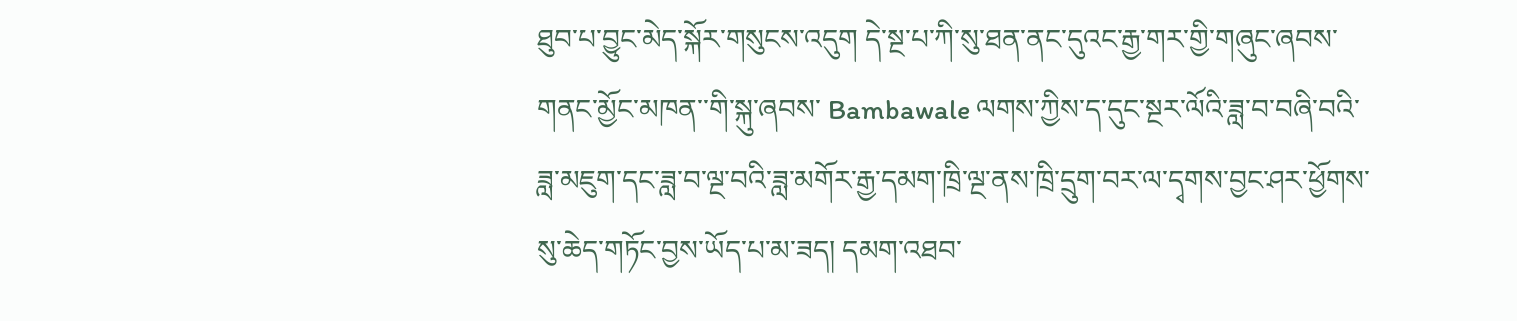ཐུབ་པ་བྱུང་མེད་སྐོར་གསུངས་འདུག དེ་སྔ་པ་ཀི་སུ་ཐན་ནང་དུའང་རྒྱ་གར་གྱི་གཞུང་ཞབས་གནང་མྱོང་མཁན་་གི་སྐུ་ཞབས་ Bambawale ལགས་ཀྱིས་ད་དུང་སྔར་ལོའི་ཟླ་བ་བཞི་བའི་ཟླ་མཇུག་དང་ཟླ་བ་ལྔ་བའི་ཟླ་མགོར་རྒྱ་དམག་ཁྲི་ལྔ་ནས་ཁྲི་དྲུག་བར་ལ་དྭགས་བྱང་ཤར་ཕྱོགས་སུ་ཆེད་གཏོང་བྱས་ཡོད་པ་མ་ཟད། དམག་འཐབ་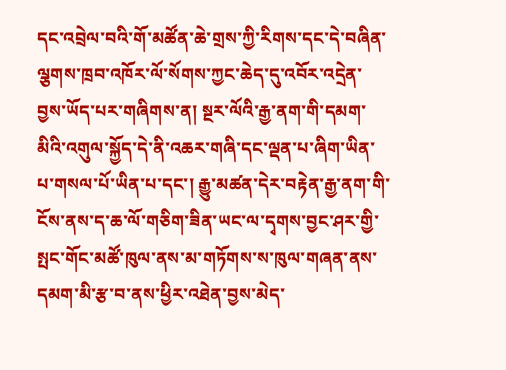དང་འབྲེལ་བའི་གོ་མཚོན་ཆེ་གྲས་ཀྱི་རིགས་དང་དེ་བཞིན་ལྕགས་ཁྲབ་འཁོར་ལོ་སོགས་ཀྱང་ཆེད་དུ་འབོར་འདྲེན་བྱས་ཡོད་པར་གཞིགས་ན། སྔར་ལོའི་རྒྱ་ནག་གི་དམག་མིའི་འགུལ་སྐྱོད་དེ་ནི་འཆར་གཞི་དང་ལྡན་པ་ཞིག་ཡིན་པ་གསལ་པོ་ཡིན་པ་དང་། རྒྱུ་མཚན་དེར་བརྟེན་རྒྱ་ནག་གི་ངོས་ནས་ད་ཆ་ལོ་གཅིག་ཟིན་ཡང་ལ་དྭགས་བྱང་ཤར་གྱི་སྤང་གོང་མཚོ་ཁུལ་ནས་མ་གཏོགས་ས་ཁུལ་གཞན་ནས་དམག་མི་རྩ་བ་ནས་ཕྱིར་འཐེན་བྱས་མེད་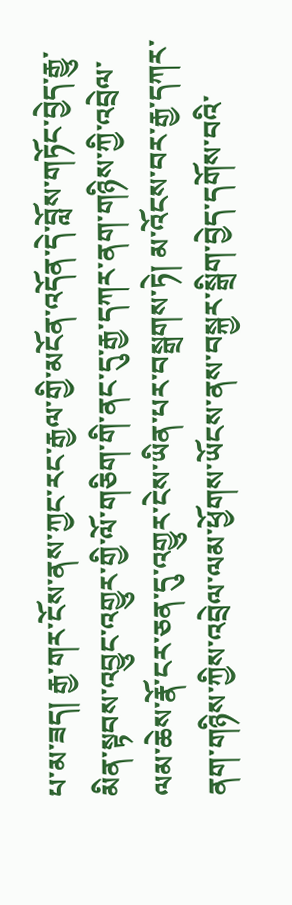པ་མ་ཟད། རྒྱ་གར་ངོས་ནས་ཀྱང་རང་རྒྱལ་གྱི་མངོན་འདོན་དེ་བློས་གཏོང་བྱེད་རྒྱུ་མིན་སྟབས་འབྱུང་འགྱུར་གྱི་ལོ་གཅིག་གི་ནང་དུ་རྒྱ་དཀར་ནག་གཉིས་ཀྱི་འབྲེལ་ལམ་ཆེས་རྣོ་ངར་ཅན་དུ་འགྱུར་ངེས་ཡིན་པར་བསྒྲགས་ཏེ། མ་འོངས་བར་རྒྱ་དཀར་ནག་གཉིས་ཀྱིས་འབྲེལ་ལམ་ཕྱོགས་ཡོངས་ནས་བསྐྱར་སྒྲིག་བྱེད་དགོས་བའི་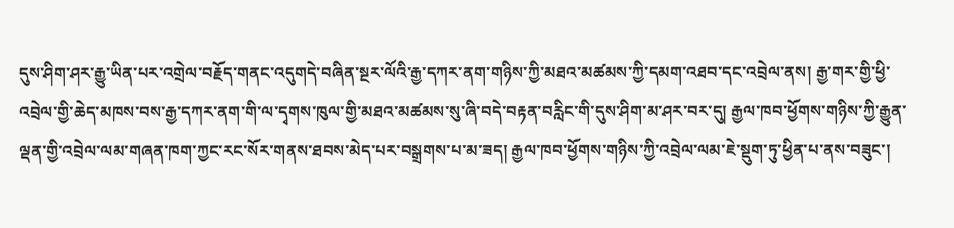དུས་ཤིག་ཤར་རྒྱུ་ཡིན་པར་འགྲེལ་བརྗོད་གནང་འདུགདེ་བཞིན་སྔར་ལོའི་རྒྱ་དཀར་ནག་གཉིས་ཀྱི་མཐའ་མཚམས་ཀྱི་དམག་འཐབ་དང་འབྲེལ་ནས། རྒྱ་གར་གྱི་ཕྱི་འབྲེལ་གྱི་ཆེད་མཁས་བས་རྒྱ་དཀར་ནག་གི་ལ་དྭགས་ཁུལ་གྱི་མཐའ་མཚམས་སུ་ཞི་བདེ་བརྟན་བརླིང་གི་དུས་ཤིག་མ་ཤར་བར་དུ། རྒྱལ་ཁབ་ཕྱོགས་གཉིས་ཀྱི་རྒྱུན་ལྡན་གྱི་འབྲེལ་ལམ་གཞན་ཁག་ཀྱང་རང་སོར་གནས་ཐབས་མེད་པར་བསྒྲགས་པ་མ་ཟད། རྒྱལ་ཁབ་ཕྱོགས་གཉིས་ཀྱི་འབྲེལ་ལམ་ཇེ་སྡུག་ཏུ་ཕྱིན་པ་ནས་བཟུང་།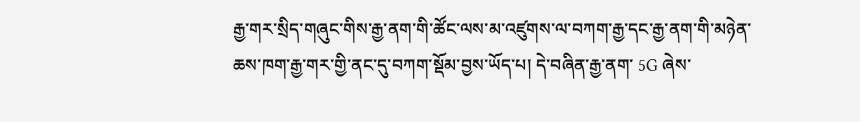རྒྱ་གར་སྲིད་གཞུང་གིས་རྒྱ་ནག་གི་ཚོང་ལས་མ་འཛུགས་ལ་བཀག་རྒྱ་དང་རྒྱ་ནག་གི་མཉེན་ཆས་ཁག་རྒྱ་གར་གྱི་ནང་དུ་བཀག་སྡོམ་བྱས་ཡོད་པ། དེ་བཞིན་རྒྱ་ནག་ 5G ཞེས་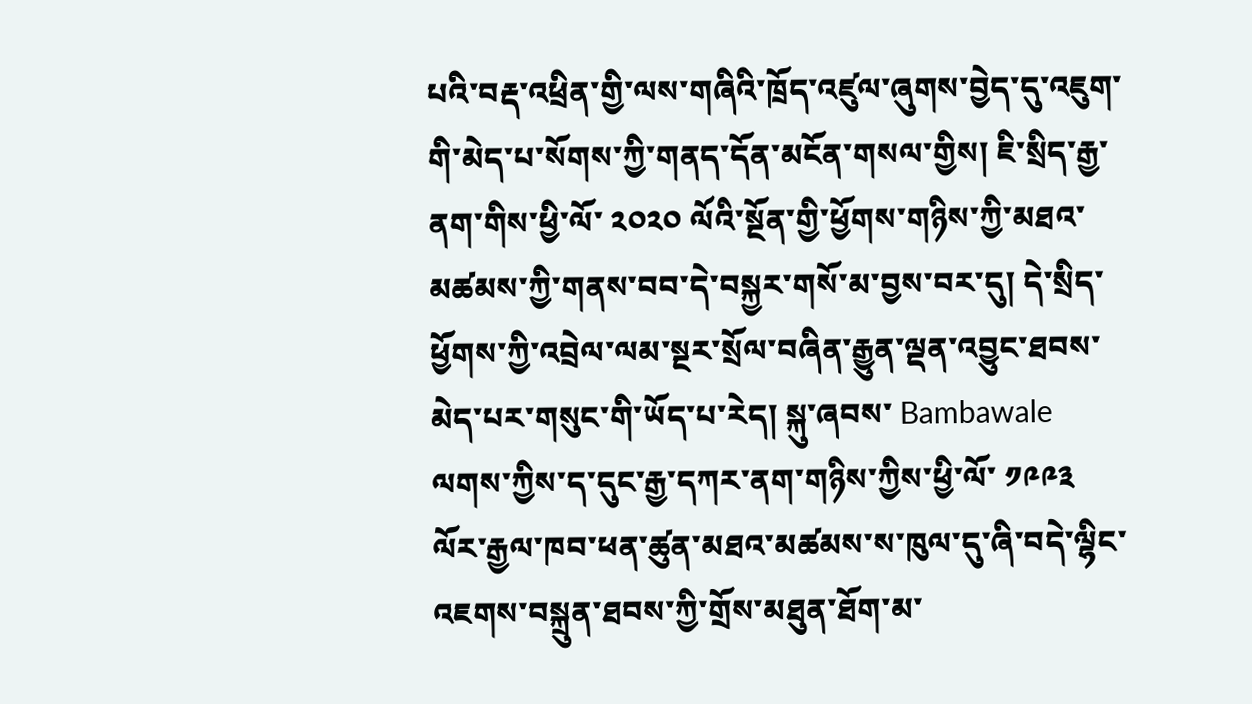པའི་བརྡ་འཕྲིན་གྱི་ལས་གཞིའི་ཁྲོད་འཛུལ་ཞུགས་བྱེད་དུ་འཇུག་གི་མེད་པ་སོགས་ཀྱི་གནད་དོན་མངོན་གསལ་གྱིས། ཇི་སྲིད་རྒྱ་ནག་གིས་ཕྱི་ལོ་ ༢༠༢༠ ལོའི་སྔོན་གྱི་ཕྱོགས་གཉིས་ཀྱི་མཐའ་མཚམས་ཀྱི་གནས་བབ་དེ་བསྐྱར་གསོ་མ་བྱས་བར་དུ། དེ་སྲིད་ཕྱོགས་ཀྱི་འབྲེལ་ལམ་སྔར་སྲོལ་བཞིན་རྒྱུན་ལྡན་འབྱུང་ཐབས་མེད་པར་གསུང་གི་ཡོད་པ་རེད། སྐུ་ཞབས་ Bambawale ལགས་ཀྱིས་ད་དུང་རྒྱ་དཀར་ནག་གཉིས་ཀྱིས་ཕྱི་ལོ་ ༡༩༩༣ ལོར་རྒྱལ་ཁབ་ཕན་ཚུན་མཐའ་མཚམས་ས་ཁུལ་དུ་ཞི་བདེ་ལྷིང་འཇགས་བསྐྲུན་ཐབས་ཀྱི་གྲོས་མཐུན་ཐོག་མ་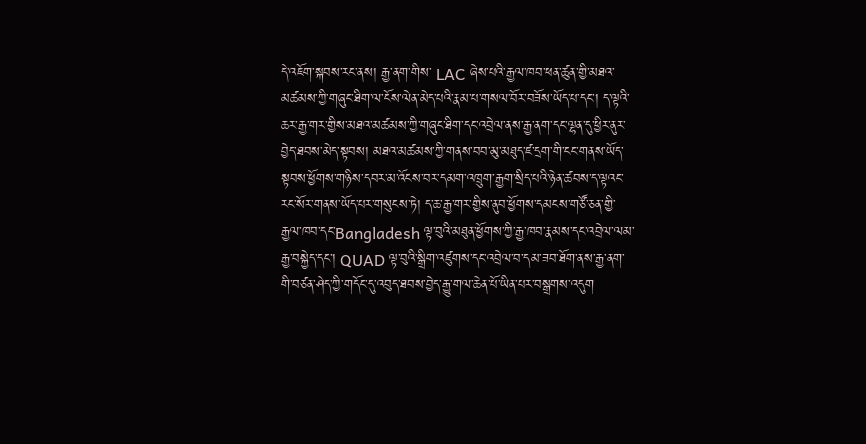དེ་འཇོག་སྐབས་རང་ནས། རྒྱ་ནག་གིས་ LAC ཞེས་པའི་རྒྱལ་ཁབ་ཕན་ཚུན་གྱི་མཐའ་མཚམས་ཀྱི་གཞུང་ཐིག་ལ་ངོས་ལེན་མེད་པའི་རྣམ་པ་གསལ་བོར་བཟོས་ཡོད་པ་དང་། ད་ལྟའི་ཆར་རྒྱ་གར་གྱིས་མཐའ་མཚམས་ཀྱི་གཞུང་ཐིག་དང་འབྲེལ་ནས་རྒྱ་ནག་དང་ལྷན་དུ་ཕྱིར་ནུར་བྱེད་ཐབས་མེད་སྟབས། མཐའ་མཚམས་ཀྱི་གནས་བབ་མུ་མཐུད་ཛ་དྲག་གི་ངང་གནས་ཡོད་སྟབས་ཕྱོགས་གཉིས་དབར་མ་འོངས་བར་དམག་འཁྲུག་རྒྱག་སྲིད་པའི་ཉེན་ཚབས་ད་ལྟའང་རང་སོར་གནས་ཡོད་པར་གསུངས་ཏེ། ད་ཆ་རྒྱ་གར་གྱིས་ནུབ་ཕྱོགས་དམངས་གཙོ་ཅན་གྱི་རྒྱལ་ཁབ་དང་Bangladesh ལྟ་བུའི་མཐུན་ཕྱོགས་ཀྱི་རྒྱ་ཁབ་རྣམས་དང་འབྲེལ་ལམ་རྒྱ་བསྐྱེད་དང་། QUAD ལྟ་བུའི་སྒྲིག་འཛུགས་དང་འབྲེལ་བ་དམ་ཟབ་ཐོག་ནས་རྒྱ་ནག་གི་བཙན་ཤེད་ཀྱི་གདོང་དུ་འབུད་ཐབས་བྱེད་རྒྱུ་གལ་ཆེན་པོ་ཡིན་པར་བསྒྲགས་འདུག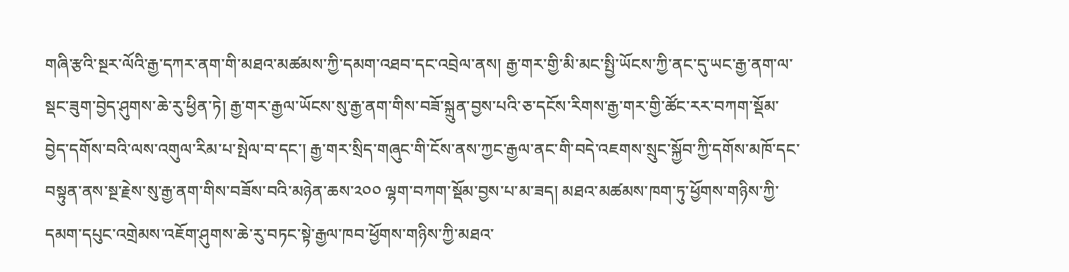གཞི་རྩའི་སྔར་ལོའི་རྒྱ་དཀར་ནག་གི་མཐའ་མཚམས་ཀྱི་དམག་འཐབ་དང་འབྲེལ་ནས། རྒྱ་གར་གྱི་མི་མང་སྤྱི་ཡོངས་ཀྱི་ནང་དུ་ཡང་རྒྱ་ནག་ལ་སྡང་ཟུག་བྱེད་ཤུགས་ཆེ་རུ་ཕྱིན་ཏེ། རྒྱ་གར་རྒྱལ་ཡོངས་སུ་རྒྱ་ནག་གིས་བཟོ་སྐྲུན་བྱས་པའི་ཅ་དངོས་རིགས་རྒྱ་གར་གྱི་ཚོང་རར་བཀག་སྡོམ་བྱེད་དགོས་བའི་ལས་འགུལ་རིམ་པ་སྤེལ་བ་དང་། རྒྱ་གར་སྲིད་གཞུང་གི་ངོས་ནས་ཀྱང་རྒྱལ་ནང་གི་བདེ་འཇགས་སྲུང་སྐྱོབ་ཀྱི་དགོས་མཁོ་དང་བསྟུན་ནས་སྔ་རྗེས་སུ་རྒྱ་ནག་གིས་བཟོས་བའི་མཉེན་ཆས་༢༠༠ ལྷག་བཀག་སྡོམ་བྱས་པ་མ་ཟད། མཐའ་མཚམས་ཁག་ཏུ་ཕྱོགས་གཉིས་ཀྱི་དམག་དཔུང་འགྲེམས་འཇོག་ཤུགས་ཆེ་རུ་བཏང་སྟེ་རྒྱལ་ཁབ་ཕྱོགས་གཉིས་ཀྱི་མཐའ་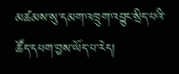མཚམས་སུ་དམག་འཁྲུག་འབྱུང་སྲིད་པའི་ཚོད་དཔག་བྱས་ཡོད་པ་རེད།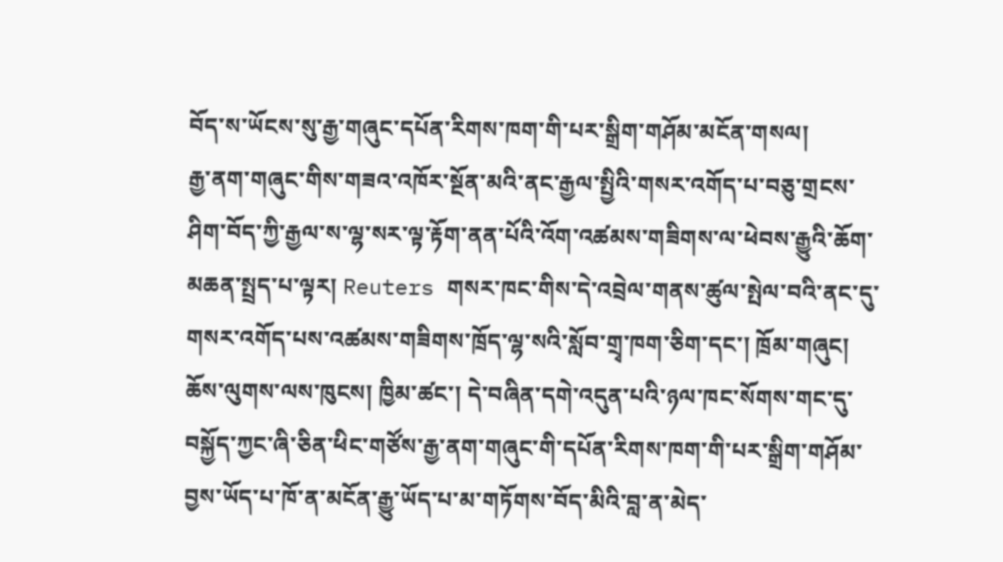བོད་ས་ཡོངས་སུ་རྒྱ་གཞུང་དཔོན་རིགས་ཁག་གི་པར་སྒྲིག་གཤོམ་མངོན་གསལ།
རྒྱ་ནག་གཞུང་གིས་གཟའ་འཁོར་སྔོན་མའི་ནང་རྒྱལ་སྤྱིའི་གསར་འགོད་པ་བཅུ་གྲངས་ཤིག་བོད་ཀྱི་རྒྱལ་ས་ལྷ་སར་ལྟ་རྟོག་ནན་པོའི་འོག་འཚམས་གཟིགས་ལ་ཕེབས་རྒྱུའི་ཆོག་མཆན་སྤྲད་པ་ལྟར། Reuters གསར་ཁང་གིས་དེ་འབྲེལ་གནས་ཚུལ་སྤེལ་བའི་ནང་དུ་གསར་འགོད་པས་འཚམས་གཟིགས་ཁྲོད་ལྷ་སའི་སློབ་གྲྭ་ཁག་ཅིག་དང་། ཁྲོམ་གཞུང། ཆོས་ལུགས་ལས་ཁུངས། ཁྱིམ་ཚང་། དེ་བཞིན་དགེ་འདུན་པའི་ཉལ་ཁང་སོགས་གང་དུ་བསྐྱོད་ཀྱང་ཞི་ཅིན་ཕིང་གཙོས་རྒྱ་ནག་གཞུང་གི་དཔོན་རིགས་ཁག་གི་པར་སྒྲིག་གཤོམ་བྱས་ཡོད་པ་ཁོ་ན་མངོན་རྒྱུ་ཡོད་པ་མ་གཏོགས་བོད་མིའི་བླ་ན་མེད་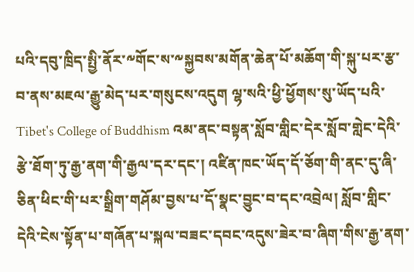པའི་དབུ་ཁྲིད་སྤྱི་ནོར་༸གོང་ས་༸སྐྱབས་མགོན་ཆེན་པོ་མཆོག་གི་སྐུ་པར་རྩ་བ་ནས་མཇལ་རྒྱུ་མེད་པར་གསུངས་འདུག ལྷ་སའི་ཕྱི་ཕྱོགས་སུ་ཡོད་པའི་ Tibet's College of Buddhism འམ་ནང་བསྟན་སློབ་གླིང་དེར་སློབ་གླེང་དེའི་རྩེ་ཐོག་ཏུ་རྒྱ་ནག་གི་རྒྱལ་དར་དང་། འཛིན་ཁང་ཡོད་དོ་ཅོག་གི་ནང་དུ་ཞི་ཅིན་ཕིང་གི་པར་སྒྲིག་གཤོམ་བྱས་པ་དོ་སྣང་བྱུང་བ་དང་འབྲེལ། སློབ་གླིང་དེའི་ངེས་སྟོན་པ་གཞོན་པ་སྐལ་བཟང་དབང་འདུས་ཟེར་བ་ཞིག་གིས་རྒྱ་ནག་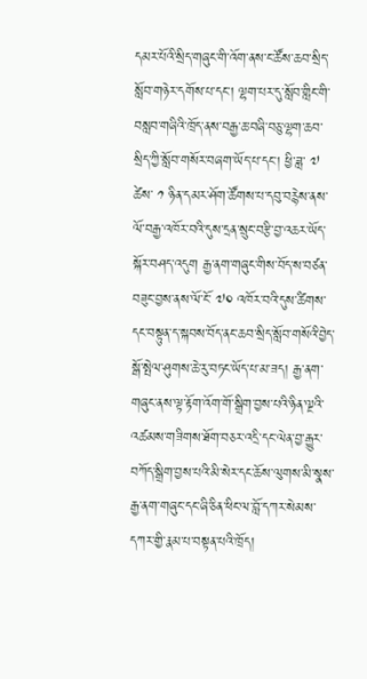དམར་པོའི་སྲིད་གཞུང་གི་འོག་ནས་ང་ཚོས་ཆབ་སྲིད་སློབ་གཉེར་དགོས་པ་དང་། ལྷག་པར་དུ་སློབ་གླིང་གི་བསླབ་གཞིའི་ཁྲོད་ནས་བརྒྱ་ཆ་བཞི་བཅུ་ལྷག་ཆབ་སྲིད་ཀྱི་སློབ་གསོར་བཞག་ཡོད་པ་དང་། ཕྱི་ཟླ་ ༧ ཚེས་ ༡ ཉིན་དམར་ཤོག་ཚོགས་པ་དབུ་བརྙེས་ནས་ལོ་བརྒྱ་འཁོར་བའི་དུས་དྲན་སྲུང་བརྩི་བྱ་འཆར་ཡོད་སྐོར་བཤད་འདུག རྒྱ་ནག་གཞུང་གིས་བོད་ས་བཙན་བཟུང་བྱས་ནས་ལོ་ངོ་ ༧༠ འཁོར་བའི་དུས་ཚིགས་དང་བསྟུན་ད་སྐབས་བོད་ནང་ཆབ་སྲིད་སློབ་གསོའི་བྱེད་སྒོ་སྤེལ་ཤུགས་ཆེ་རུ་བཏང་ཡོད་པ་མ་ཟད། རྒྱ་ནག་གཞུང་ནས་ལྟ་རྟོག་འོག་གོ་སྒྲིག་བྱས་པའི་ཉིན་ལྔའི་འཚམས་གཟིགས་ཐོག་བཅར་འདྲི་དང་ལེན་བྱ་རྒྱུར་བཀོད་སྒྲིག་བྱས་པའི་མི་སེར་དང་ཆོས་ལུགས་མི་སྣས་རྒྱ་ནག་གཞུང་དང་ཞི་ཅིན་ཕིང་ལ་བློ་དཀར་སེམས་དཀར་གྱི་རྣམ་པ་བསྟན་པའི་ཁྲོད།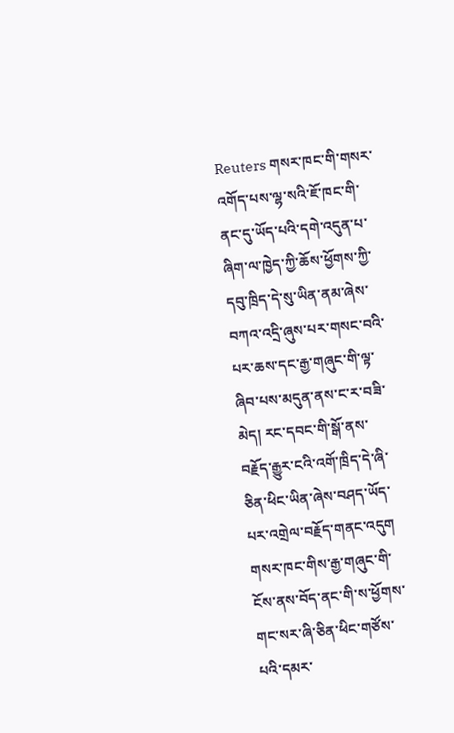Reuters གསར་ཁང་གི་གསར་འགོད་པས་ལྷ་སའི་ཇོ་ཁང་གི་ནང་དུ་ཡོད་པའི་དགེ་འདུན་པ་ཞིག་ལ་ཁྱེད་ཀྱི་ཆོས་ཕྱོགས་ཀྱི་དབུ་ཁྲིད་དེ་སུ་ཡིན་ནམ་ཞེས་བཀའ་འདྲི་ཞུས་པར་གསང་བའི་པར་ཆས་དང་རྒྱ་གཞུང་གི་ལྟ་ཞིབ་པས་མདུན་ནས་ང་ར་བཟི་མེད། རང་དབང་གི་སྒོ་ནས་བརྗོད་རྒྱུར་ངའི་འགོ་ཁྲིད་དེ་ཞི་ཅིན་ཕིང་ཡིན་ཞེས་བཤད་ཡོད་པར་འགྲེལ་བརྗོད་གནང་འདུག གསར་ཁང་གིས་རྒྱ་གཞུང་གི་ངོས་ནས་བོད་ནང་གི་ས་ཕྱོགས་གང་སར་ཞི་ཅིན་ཕིང་གཙོས་པའི་དམར་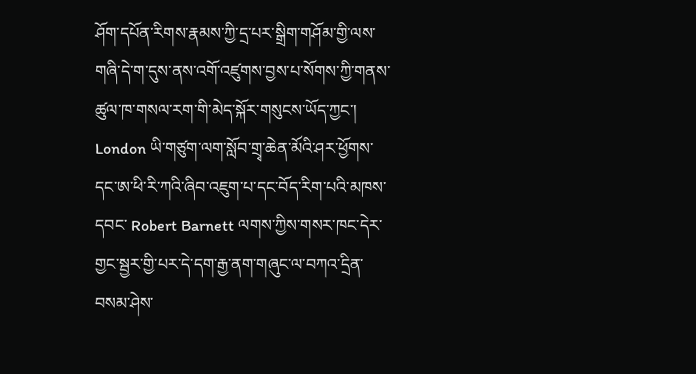ཤོག་དཔོན་རིགས་རྣམས་ཀྱི་དྲ་པར་སྒྲིག་གཤོམ་གྱི་ལས་གཞི་དེ་ག་དུས་ནས་འགོ་འཛུགས་བྱས་པ་སོགས་ཀྱི་གནས་ཚུལ་ཁ་གསལ་རག་གི་མེད་སྐོར་གསུངས་ཡོད་ཀྱང་། London ཡི་གཙུག་ལག་སློབ་གྲྭ་ཆེན་མོའི་ཤར་ཕྱོགས་དང་ཨ་ཕི་རི་ཀའི་ཞིབ་འཇུག་པ་དང་བོད་རིག་པའི་མཁས་དབང་ Robert Barnett ལགས་ཀྱིས་གསར་ཁང་དེར་གྱང་སྦྱར་གྱི་པར་དེ་དག་རྒྱ་ནག་གཞུང་ལ་བཀའ་དྲིན་བསམ་ཤེས་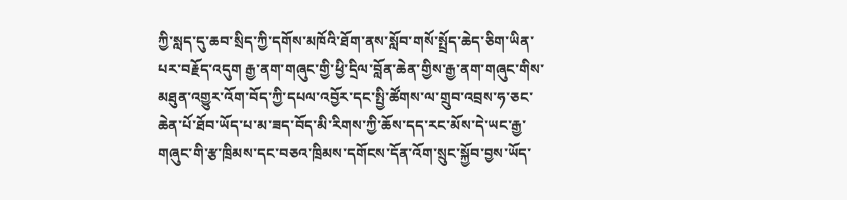ཀྱི་སླད་དུ་ཆབ་སྲིད་ཀྱི་དགོས་མཁོའི་ཐོག་ནས་སློབ་གསོ་སྤྲོད་ཆེད་ཅིག་ཡིན་པར་བརྗོད་འདུག རྒྱ་ནག་གཞུང་གྱི་ཕྱི་དྲིལ་བློན་ཆེན་གྱིས་རྒྱ་ནག་གཞུང་གིས་མཐུན་འགྱུར་འོག་བོད་ཀྱི་དཔལ་འབྱོར་དང་སྤྱི་ཚོགས་ལ་གྲུབ་འབྲས་ཧ་ཅང་ཆེན་པོ་ཐོབ་ཡོད་པ་མ་ཟད་བོད་མི་རིགས་ཀྱི་ཆོས་དད་རང་མོས་དེ་ཡང་རྒྱ་གཞུང་གི་རྩ་ཁྲིམས་དང་བཅའ་ཁྲིམས་དགོངས་དོན་འོག་སྲུང་སྐྱོབ་བྱས་ཡོད་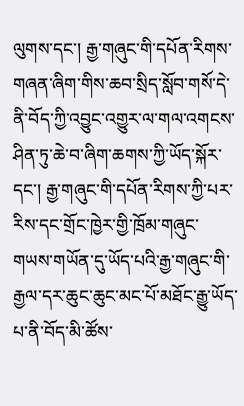ལུགས་དང་། རྒྱ་གཞུང་གི་དཔོན་རིགས་གཞན་ཞིག་གིས་ཆབ་སྲིད་སློབ་གསོ་དེ་ནི་བོད་ཀྱི་འབྱུང་འགྱུར་ལ་གལ་འགངས་ཤིན་ཏུ་ཆེ་བ་ཞིག་ཆགས་ཀྱི་ཡོད་སྐོར་དང་། རྒྱ་གཞུང་གི་དཔོན་རིགས་ཀྱི་པར་རིས་དང་གྲོང་ཁྱེར་གྱི་ཁྲོམ་གཞུང་གཡས་གཡོན་དུ་ཡོད་པའི་རྒྱ་གཞུང་གི་རྒྱལ་དར་ཆུང་ཆུང་མང་པོ་མཐོང་རྒྱུ་ཡོད་པ་ནི་བོད་མི་ཚོས་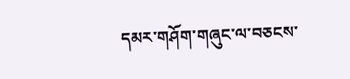དམར་གཤོག་གཞུང་ལ་བཅངས་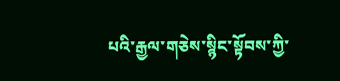པའི་རྒྱལ་གཅེས་སྙིང་སྟོབས་ཀྱི་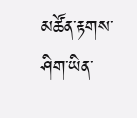མཚོན་རྟགས་ཤིག་ཡིན་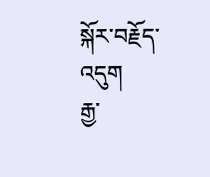སྐོར་བརྗོད་འདུག
རྒྱ་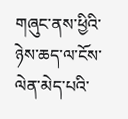གཞུང་ནས་ཕྱིའི་ཉེས་ཆད་ལ་ངོས་ལེན་མེད་པའི་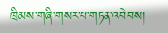ཁྲིམས་གཞི་གསར་པ་གཏན་འབེབས།